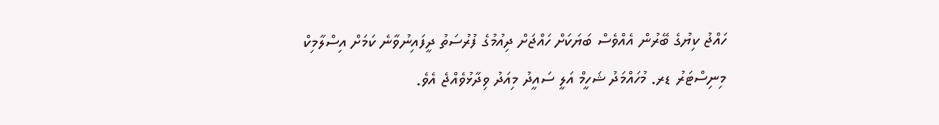ހައްޖު ކިޔުގެ ބޭރުން އެއްވެސް ބަޔަކަށް ހައްޖަށް ދިއުމުގެ ފުރުސަތު ދީފައިނުވާނެ ކަމަށް އިސްލާމިކް މިނިސްޓަރު ޑރ. މުހައްމަދު ޝަހީމް އަލީ ސައީދު މިއަދު ވިދާޅުވެއްޖެ އެވެ.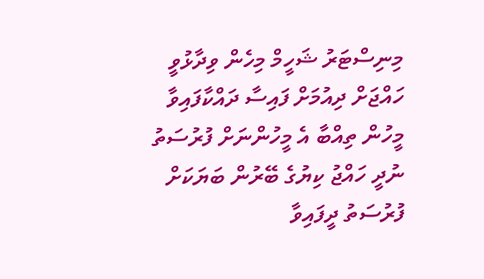މިނިސްޓަރު ޝަހީމް މިހެން ވިދާޅުވީ ހައްޖަށް ދިއުމަށް ފައިސާ ދައްކާފައިވާ މީހުން ތިއްބާ އެ މީހުންނަށް ފުރުސަތު ނުދީ ހައްޖު ކިޔުގެ ބޭރުން ބަޔަކަށް ފުރުސަތު ދީފައިވާ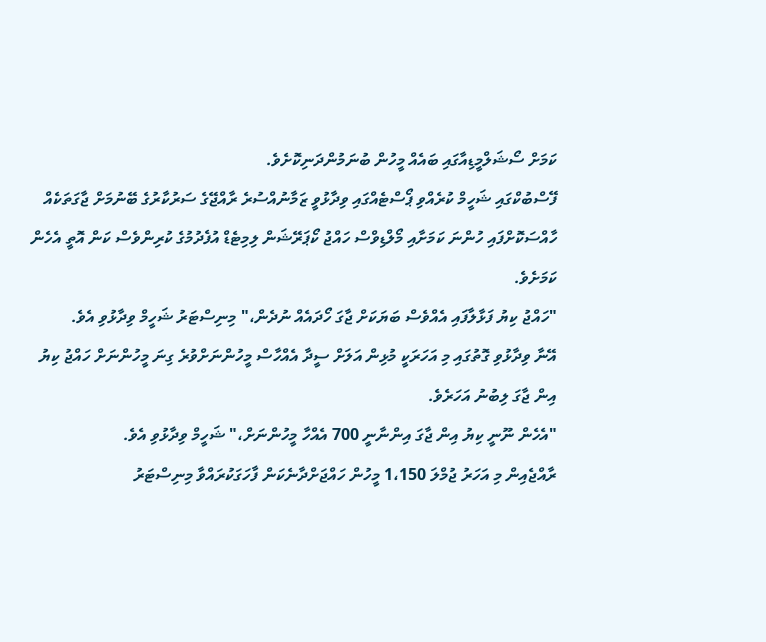ކަމަށް ސޯޝަލްމީޑިއާގައި ބައެއް މީހުން ބުނަމުންދަނިކޮށެވެ.
ފޭސްބުކްގައި ޝަހީމް ކުރެއްވި ޕޯސްޓެއްގައި ވިދާޅުވީ ޒަމާނުއްސުރެ ރާއްޖޭގެ ސަރުކާރުގެ ބޭނުމަށް ޖާގަތަކެއް ހާއްސަކޮށްފައި ހުންނަ ކަމަށާއި މޯލްޑިވްސް ހައްޖު ކޯޕަރޭޝަން ލިމިޓެޑް އުފެދުމުގެ ކުރިންވެސް ކަން އޮތީ އެހެން ކަމަށެވެ.
"ހައްޖު ކިޔު ފަޅާލާފައި އެއްވެސް ބަޔަކަށް ޖާގަ ހޯދައެއް ނުދެން،" މިނިސްޓަރު ޝަހީމް ވިދާޅުވި އެވެ.
އޭނާ ވިދާޅުވި ގޮތުގައި މި އަހަރަކީ މުޅިން އަލަށް ސީދާ އެއްހާސް މީހުންނަށްވުރެ ގިނަ މީހުންނަށް ހައްޖު ކިޔު އިން ޖާގަ ލިބުނު އަހަރެވެ.
"އެހެން ނޫނީ ކިޔު އިން ޖާގަ އިންނާނީ 700 އެއްހާ މީހުންނަށް،" ޝަހީމް ވިދާޅުވި އެވެ.
ރާއްޖެއިން މި އަހަރު ޖުމްލަ 1،150 މީހުން ހައްޖަށްދާނެކަން ފާހަގަކުރައްވާ މިނިސްޓަރު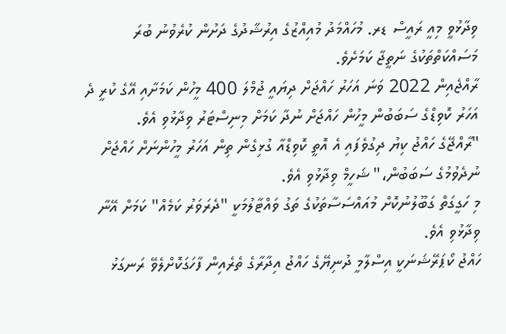ވިދާޅުވީ މިއީ ރައީސް ޑރ. މުހައްމަދު މުއިއްޒުގެ އިރުޝާދުގެ ދަށުން ކުރެވުނު ބުރަ މަސައްކަތްތަކުގެ ނަތީޖާ ކަމަށެވެ.
ރާއްޖެއިން 2022 ވަނަ އަހަރު ހައްޖަށް ދިޔައީ ޖުމްލަ 400 މީހުން ކަމަށާއި އޭގެ ކުރީ ދެ އަހަރު ކޮވިޑްގެ ސަބަބުން މީހުން ހައްޖަށް ނުދާ ކަމަށް މިނިސްޓަރު ވިދާޅުވި އެވެ.
"ރާއްޖޭގެ ހައްޖު ކިޔު ދިގުވެފައި އެ އޮތީ ކޮވިޑްއާ ގުޅިގެން ތިން އަހަރު މީހުންނަށް ހައްޖަށް ނުދެވުމުގެ ސަބަބުން،" ޝަހީމް ވިދާޅުވި އެވެ.
މި ހަގީގަތް ގަބޫލުނުކޮށް މުއައްސަސާތަކުގެ ތަގު ވައްޓާލުމަކީ "ދެރަވަރު ކަމެއް" ކަމަށް އޭނާ ވިދާޅުވި އެވެ.
ހައްޖު ކޯޕަރޭޝަނަކީ އިސްލާމީ ދުނިޔޭގެ ހައްޖު އިދާރާގެ ތެރެއިން ފާހަގަކޮށްލެވޭ ރަނގަޅު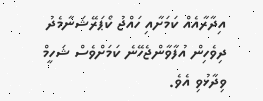އިދާރާއެއް ކަމަށާއި ހައްޖު ކޯޕަރޭޝަނާމެދު ދިވެހިން އުފާވާންޖެހޭނެ ކަމަށްވެސް ޝަހީމް ވިދާޅުވި އެވެ.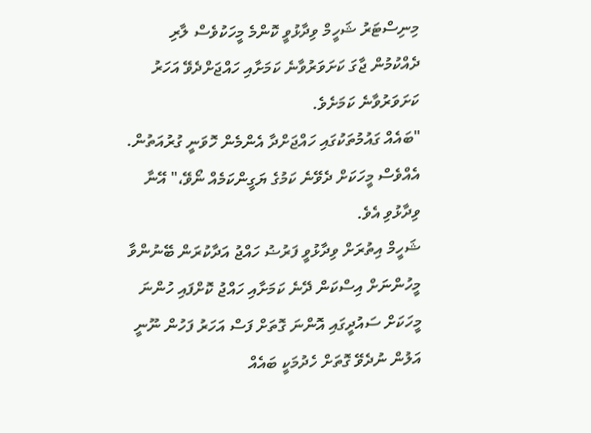މިނިސްޓަރު ޝަހީމް ވިދާޅުވީ ކޮންމެ މީހަކުވެސް ލާރި ދެއްކުމުން ޖާގަ ކަށަވަރުވާނެ ކަމަށާއި ހައްޖަށްދެވޭ އަހަރު ކަށަވަރުވާނެ ކަމަށެވެ.
"ބައެއް ގައުމުތަކުގައި ހައްޖަށްދާ އެންމެން ހޮވަނީ ގުރުއަތުން. އެއްވެސް މީހަކަށް ދެވޭނެ ކަމުގެ ޔަގީންކަމެއް ނޯވޭ،" އޭނާ ވިދާޅުވި އެވެ.
ޝަހީމް އިތުރަށް ވިދާޅުވީ ފަރުޟު ހައްޖު އަދާކުރަން ބޭނުންވާ މީހުންނަށް އިސްކަން ދޭނެ ކަމަށާއި ހައްޖު ކޮށްފައި ހުންނަ މީހަކަށް ސައުދީގައި އޮންނަ ގޮތަށް ފަސް އަހަރު ފަހުން ނޫނީ އަލުން ނުދެވޭ ގޮތަށް ހެދުމަކީ ބައެއް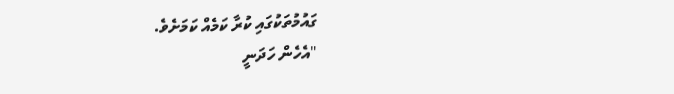ގައުމުތަކުގައި ކުރާ ކަމެއް ކަމަށެވެ.
"އެހެން ހަދަނީ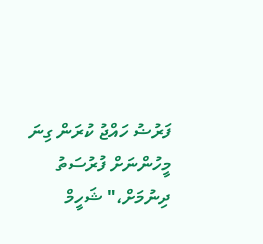ފަރުޟު ހައްޖު ކުރަން ގިނަ މީހުންނަށް ފުރުސަތު ދިނުމަށް،" ޝަހީމް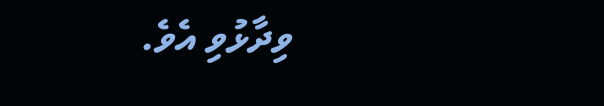ވިދާޅުވި އެވެ.